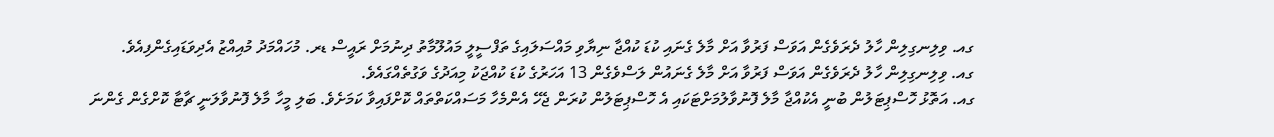ގއ. ވިލިނގިލިން ހާލު ދެރަވެގެން އަވަސް ފަރުވާ އަށް މާލެ ގެނައި ކުޑަ ކުއްޖާ ނިޔާވި މައްސަލައިގެ ތަފްސީލީ މައުލޫމާތު ދިނުމަށް ރައީސް ޑރ. މުހައްމަދު މުއިއްޒު އެދިވަޑައިގެންފިއެވެ.
ގއ. ވިލިނގިލިން ހާލު ދެރަވެގެން އަވަސް ފަރުވާ އަށް މާލެ ގެނައުން ލަސްވެގެން 13 އަހަރުގެ ކުޑަ ކުއްޖަކު މިއަދުގެ ވަގުތެއްގައެވެ.
ގއ. އަތޮޅު ހޮސްޕިޓަލުން ބުނީ އެކުއްޖާ މާލެ ފޮނުވާލުމަށްޓަކައި އެ ހޮސްޕިޓަލުން ކުރަން ޖެހޭ އެންމެހާ މަސައްކަތްތައް ކޮށްފައިވާ ކަމަށެވެ. ބަލި މީހާ މާލެ ފޮނުވާލަނީ ޗާޓާ ކޮށްގެން ގެންނަ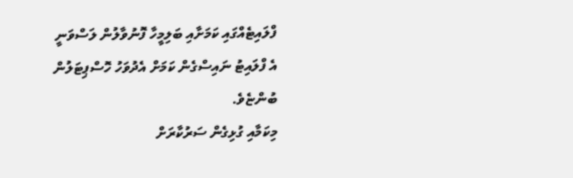ފްލައިޓެއްގައި ކަމަށާއި ބަލިމީހާ ފޮނުވާލުން ލަސްވަނީ އެ ފްލައިޓު ނައިސްގެން ކަމަށް އެދުވަހު ހޮސްޕިޓަލުން ބުންޏެވެ.
މިކަމާއި ގުޅިގެން ސަރުކާރަށް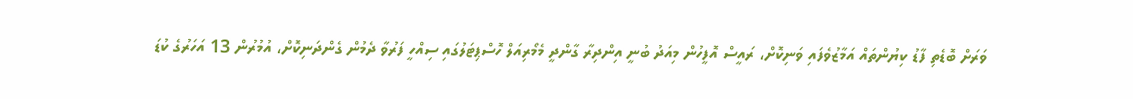ވަރަށް ބޮޑެތި ފާޑު ކިޔުންތައް އަމާޒުވެފައި ވަނިކޮށް، ރައީސް އޮފީހުން މިއަދު ބުނީ އިންދިރާ ގާންދީ މެމޯރިއަލް ހޮސްޕިޓަލުގައި ސިއްހީ ފަރުވާ ދެމުން ގެންދަނިކޮށް، އުމުރުން 13 އަހަރުގެ ކުޑަ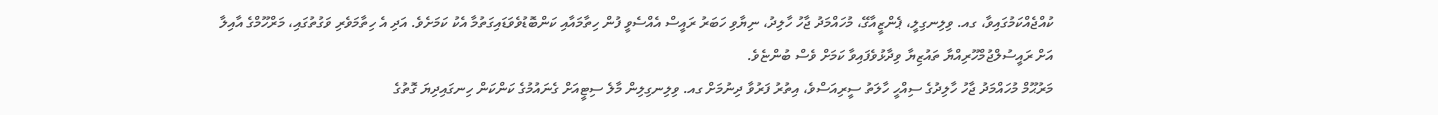ކުއްޖެއްކަމުގައިވާ، ގއ. ވިލިނގިލީ، ޕެންޒީއާގޭ، މުހައްމަދު ޖާހު ހާލިދު، ނިޔާވި ހަބަރު ރައީސް އެއްސެވީ ފުން ހިތާމައާއި ކަންބޮޑުވެވަޑައިގަތުމާ އެކު ކަމަށެވެ. އަދި އެ ހިތާމަވެރި ވަގުތުގައި، މަރްހޫމްގެ އާއިލާ އަށް ރައީސުލްޖުމްހޫރިއްޔާ ތައުޒިޔާ ވިދާޅުވެފައިވާ ކަމަށް ވެސް ބުންޏެވެ.
މަރުޙޫމް މުހައްމަދު ޖާހު ހާލިދުގެ ސިއްހީ ހާލަތު ސީރިއަސްވެ، އިތުރު ފަރުވާ ދިނުމަށް ގއ. ވިލިނގިލިން މާލެ ސިޓީއަށް ގެނައުމުގެ ކަންކަން ހިނގައިދިޔަ ގޮތުގެ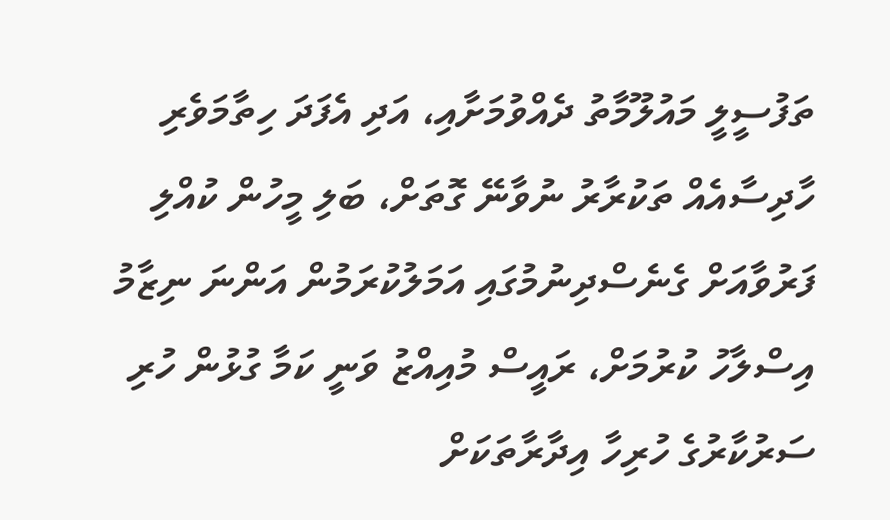ތަފުސީލީ މައުލޫމާތު ދެއްވުމަށާއި، އަދި އެފަދަ ހިތާމަވެރި ހާދިސާއެއް ތަކުރާރު ނުވާނޭ ގޮތަށް، ބަލި މީހުން ކުއްލި ފަރުވާއަށް ގެނެސްދިނުމުގައި އަމަލުކުރަމުން އަންނަ ނިޒާމު އިސްލާހު ކުރުމަށް، ރައީސް މުއިއްޒު ވަނީ ކަމާ ގުޅުން ހުރި ސަރުކާރުގެ ހުރިހާ އިދާރާތަކަށް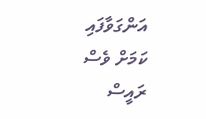އަންގަވާފައި ކަމަށް ވެސް ރައީސް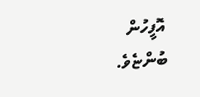އޮފީހުން ބުންޏެވެ.